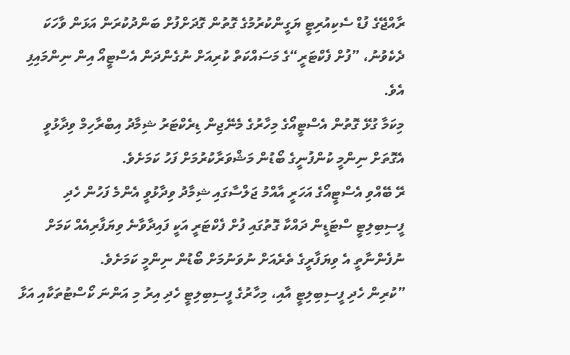ރާއްޖޭގެ ފުޑް ސެކިއުރިޓީ ޔަގީންކުރުމުގެ ގޮތުން ގޮދަށްފުށް ބަންދުކުރަން އަޅަން ވާހަކަ ދެކެވުނު، ”ފުށް ފެކްޓަރީ“ގެ މަސައްކަތް ކުރިއަށް ނުގެންދަން އެސްޓީއޯ އިން ނިންމައިފި އެވެ.
މިކަމާ ގުޅޭ ގޮތުން އެސްޓީއޯގެ މިހާރުގެ މެނޭޖިން ޑިރެކްޓަރު ޝިމާދު އިބްރާހިމް ވިދާޅުވީ އެގޮތަށް ނިންމީ ކުންފުނީގެ ބޯޑުން މަޝްވަރާކުރުމަށް ފަހު ކަމަށެވެ.
ރޭ ބޭއްވި އެސްޓީއޯގެ އަހަރީ އާއްމު ޖަލްސާގައި ޝިމާދު ވިދާޅުވީ އެންމެ ފަހުން ހެދި ފީސިބިލިޓީ ސްޓަޑީން ދައްކާ ގޮތުގައި ފުށް ފެކްޓަރީ އަކީ ފައިދާވާނެ ވިޔަފާރިއެއް ކަމަށް ނުފެންނާތީ އެ ވިޔަފާރީގެ ތެރެއަށް ނުވަނުމަށް ބޯޑުން ނިންމީ ކަމަށެވެ.
”ކުރިން ހެދި ފީސިބިލިޓީ އާއި، މިހާރުގެ ފީސިބިލިޓީ ހެދި އިރު މި އަންނަ ކޯސްޓުތަކާއި އަޅާ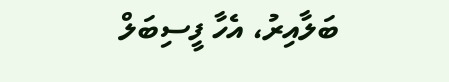ބަލާއިރު، އެހާ ފީސިބަލް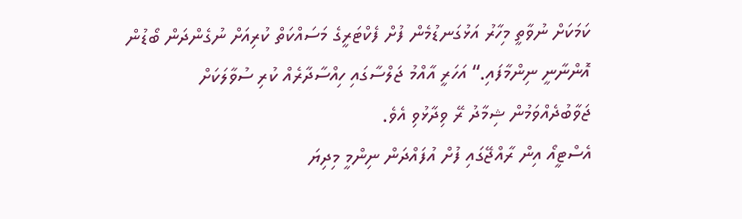ކަމަކަށް ނުވާތީ މިހާރު އަޅުގަނޑުމެން ފުށް ފެކްޓަރީގެ މަސައްކަތް ކުރިއަށް ނުގެންދަން ބޯޑުން އޮންނާނީ ނިންމާފައި.“ އަހަރީ އާއްމު ޖަލްސާގައި ހިއްސާދާރެއް ކުރި ސުވާލަކަށް ޖަވާބުދެއްވަމުން ޝިމާދު ރޭ ވިދާޅުވި އެވެ.
އެސްޓީއޯ އިން ރާއްޖޭގައި ފުށް އުފައްދަން ނިންމީ މިދިޔަ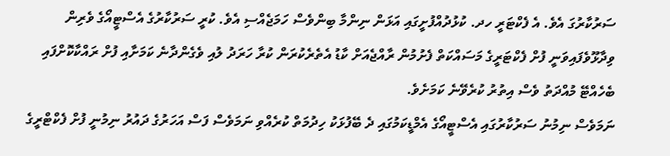ސަރުކާރުގަ އެވެ. އެ ފެކްޓަރީ ހދ. ކުޅުދުއްފުށީގައި އަޅަން ނިންމާ ބިންވެސް ހަމަޖެއްސި އެވެ. ކުރީ ސަރުކާރުގެ އެސްޓީއޯގެ ވެރިން ވިދާޅޫވެފައިވަނީ ފުށް ފެކްޓަރީގެ މަސައްކަތް ފެށުމުން ރާއްޖެއަށް ކާޑު އެތެރެކުރަން ކުރާ ހަރަދު ލުއި ވެގެންދާނެ ކަމަށާއި ފުށް ރައްކާކޮށްފައި ބެހެއްޓޭ މުއްދަތު ވެސް އިތުރު ކުރެވޭނެ ކަމަށެވެ.
ނަމަވެސް ނިމުނު ސަރުކާރުގައި އެސްޓީއޯގެ އެމްޑީކަމުގައި ދެ ބޭފުޅަކު ހިދުމަތް ކުރެއްވި ނަމަވެސް ފަސް އަހަރުގެ ދައުރު ނިމުނީ ފުށް ފެކްޓްރީގެ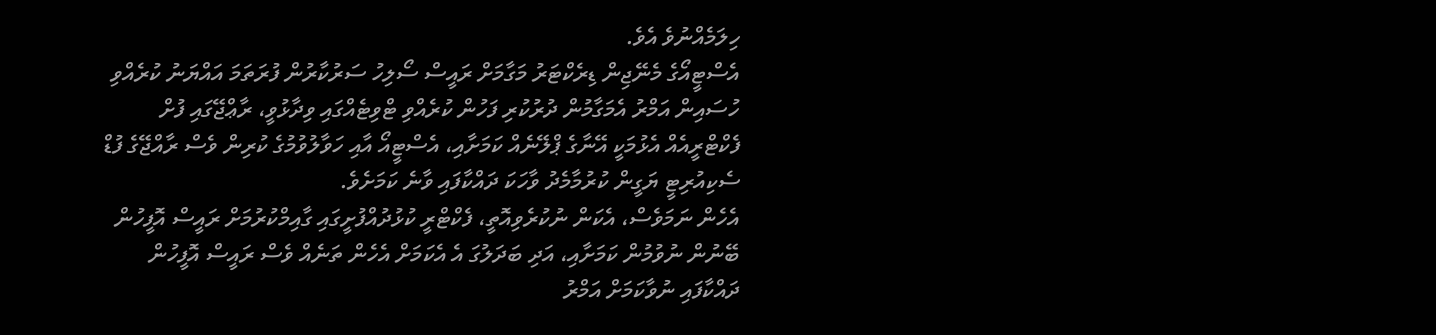ހިލަމެއްނުވެ އެވެ.
އެސްޓީއޯގެ މެނޭޖިން ޑިރެކްޓަރު މަގާމަށް ރައީސް ސޯލިހު ސަރުކާރުން ފުރަތަމަ އައްޔަނު ކުރެއްވި ހުސައިން އަމްރު އެމަގާމުން ދުރުކުރި ފަހުން ކުރެއްވި ޓްވިޓެއްގައި ވިދާޅުވީ، ރާޢްޖޭގައި ފުށް ފެކްޓްރީއެއް އެޅުމަކީ އޭނާގެ ޕްލޭނެއް ކަމަށާއި، އެސްޓީއޯ އާއި ހަވާލުވުމުގެ ކުރިން ވެސް ރާއްޖޭގެ ފުޑް ސެކިއުރިޓީ ޔަގީން ކުރުމާމެދު ވާހަކަ ދައްކާފައި ވާނެ ކަމަށެވެ.
އެހެން ނަމަވެސް، އެކަން ނުކުރެވިއޮތީ، ފެކްޓްރީ ކުޅުދުއްފުށީގައި ގާއިމްކުރުމަށް ރައީސް އޮފީހުން ބޭނުން ނުވުމުން ކަމަށާއި، އަދި ބަދަލުގަ އެ އެކަމަށް އެހެން ތަނެއް ވެސް ރައީސް އޮފީހުން ދައްކާފައި ނުވާކަމަށް އަމްރު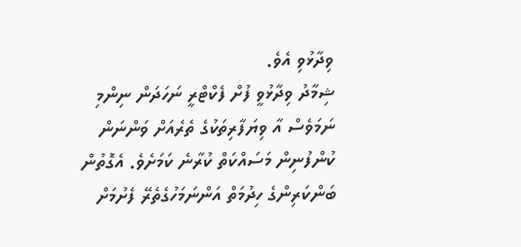ވިދާޅުވި އެވެ.
ޝިމާދު ވިދާޅުވީ ފުށް ފެކްޓްރީ ނަހަދަން ނިންމި ނަމަވެސް އާ ވިޔަފާރިތަކުގެ ތެރެއަށް ވަންނަން ކުންފުނިން މަސައްކަތް ކުރާނެ ކަމަށެވެ. އެގޮތުން ބަންކަރިންގެ ހިދުމަތް އަންނަމަހުގެތެރޭ ފެށުމަށް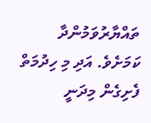ތައްޔާރުވަމުންދާ ކަމަށެވެ. އަދި މި ހިދުމަތް ފެށިގެން މިދަނީ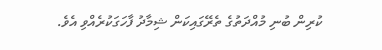ކުރިން ބުނި މުއްދަތުގެ ތެރޭގައިކަން ޝިމާދު ފާހަގަކުރެއްވި އެވެ.